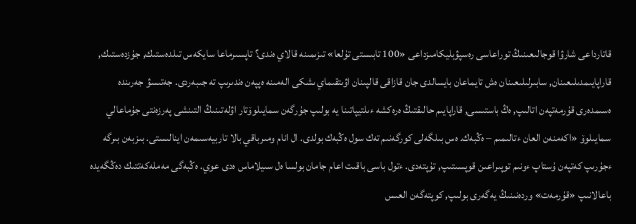قاتارداعى شارۋا قوجالىعىنىڭ توراعاسى رەسپۋبليكامىزداعى «100 تابىستى تۇلعا» تىزىمىنە قالاي ەندى؟ تاپسىرماعا سايكەس تىلدەستىك, جۇزدەستىك, قاراپايىمدىلىعىنان, سابىرلىلىعىنان ەش تايماعان بايسالدى جان قازاقى قالپىنان اۋىتقىماي ىشكى الەمىنە ەپپەن ەندىرىپ تە جىبەردى. جەتىسۋ جەرىندە ەسىمدەرى قۇرمەتپەن اتالىپ, ەڭ باستىسى, قاراپايىم حالىقتىڭ ەرەكشە ءىلتيپاتىنا يە بولىپ جۇرگەن سمايىلوۆتار اۋلەتىنىڭ التىنشى پەرزەنتى جۇماعالي سمايىلوۆ «اكەمنەن العان ءتالىمىم – ەڭبەك. ەس بىلگەلى كورگەنىم تەك سول ەڭبەك بولدى. ال انام ومىرباقي بالا تاربيەسىمەن اينالىستى. بىزبەن بىرگە ءجۇرىپ كەتپەن ۇستاپ ءونىم توپىراعىن قوپسىتىپ, تۇپتەدى. ءتول باسى باقىت اعام جامان بولسا ەل سىيلاماس ەدى عوي. ەڭبەگى مەملەكەتتىك دەڭگەيدە باعالانىپ «قۇرمەت» وردەنىنىڭ يەگەرى بولىپ, كوپتەگەن العىس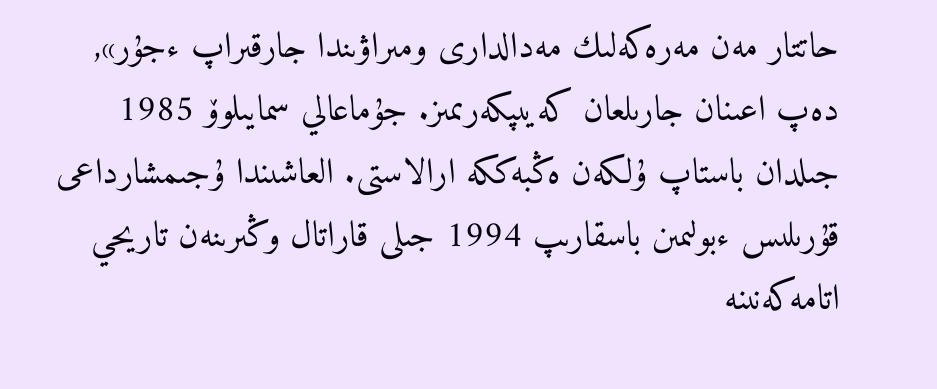حاتتار مەن مەرەكەلىك مەدالدارى ومىراۋىندا جارقىراپ ءجۇر», دەپ اعىنان جارىلعان كەيىپكەرىمىز. جۇماعالي سمايىلوۆ 1985 جىلدان باستاپ ۇلكەن ەڭبەككە ارالاستى. العاشىندا ۇجىمشارداعى قۇرىلىس ءبولىمىن باسقارىپ 1994 جىلى قاراتال وڭىرىنەن تاريحي اتامەكەنىنە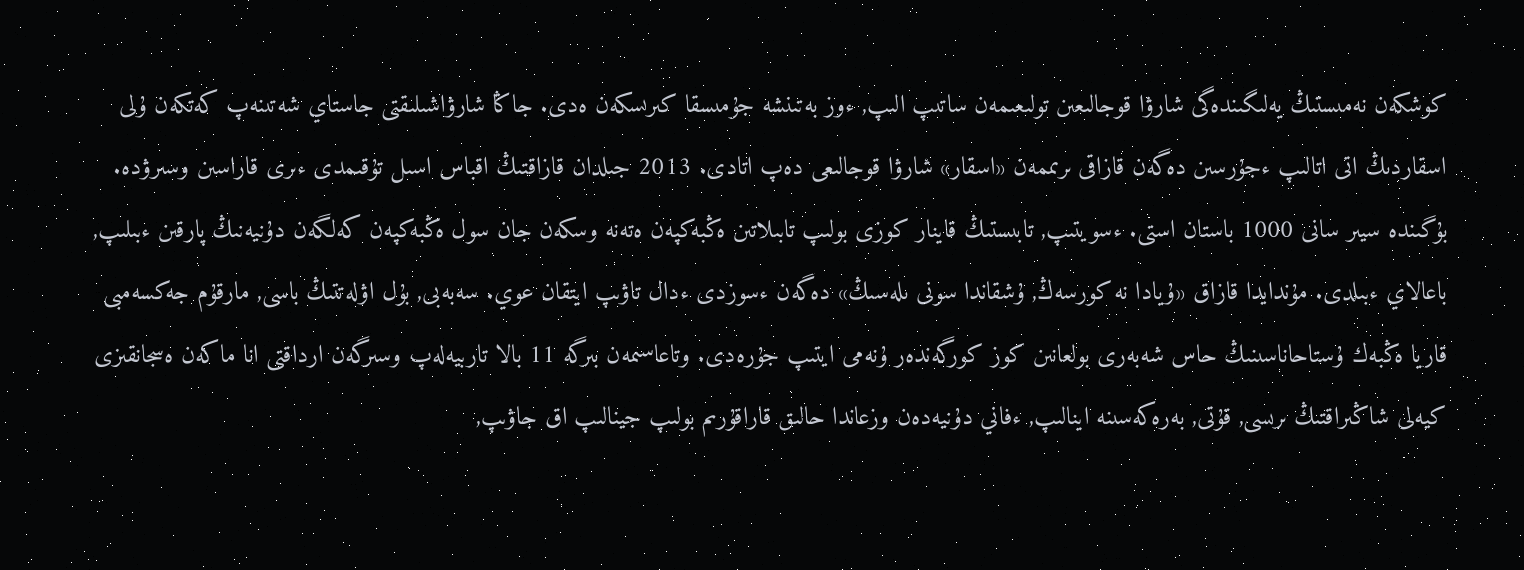كوشكەن نەمىستىڭ يەلىگىندەگى شارۋا قوجالىعىن تولىعىمەن ساتىپ الىپ, ءوز بەتىنشە جۇمىسقا كىرىسكەن ەدى. جاڭا شارۋاشىلىقتى جاستاي شەتىنەپ كەتكەن ۇلى اسقاردىڭ اتى اتالىپ ءجۇرسىن دەگەن قازاقى ىرىممەن «اسقار» شارۋا قوجالىعى دەپ اتادى. 2013 جىلدان قازاقتىڭ اقباس اسىل تۇقىمدى ءىرى قاراسىن وسىرۋدە. بۇگىندە سيىر سانى 1000 باستان استى. ءسويتىپ, تابىستىڭ قاينار كوزى بولىپ تابىلاتىن ەڭبەكپەن ەتەنە وسكەن جان سول ەڭبەكپەن كەلگەن دۇنيەنىڭ پارقىن ءبىلىپ, باعالاي ءبىلدى. مۇندايدا قازاق «ۇيادا نە كورسەڭ, ۇشقاندا سونى ىلەسىڭ» دەگەن ءسوزدى ءدال تاۋىپ ايتقان عوي. سەبەبى, بۇل اۋلەتتىڭ باسى, مارقۇم جەكسەمبى قاريا ەڭبەك ۇستاحاناسىنىڭ حاس شەبەرى بولعانىن كوز كورگەندەر ۇنەمى ايتىپ جۇرەدى. وتاعاسىمەن بىرگە 11 بالا تاربيەلەپ وسىرگەن ارداقتى انا ماكەن ەسجانقىزى كيەلى شاڭىراقتىڭ ىرىسى, قۇتى, بەرەكەسىنە اينالىپ, ءفاني دۇنيەدەن وزعاندا حالىق قاراقۇرىم بولىپ جينالىپ اق جاۋىپ,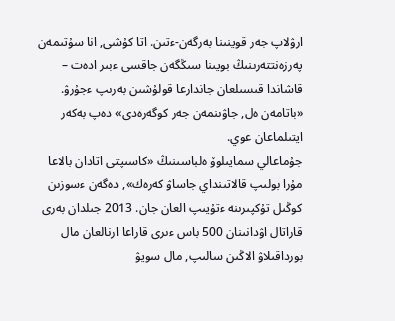ارۋلاپ جەر قوينىنا بەرگەن-ءتىن. اتا كۇشى, انا سۇتىمەن پەرزەنتتەرىنىڭ بويىنا سىڭگەن جاقسى ءبىر ادەت – قاشاندا قىسىلعان جاندارعا قولۇشىن بەرىپ ءجۇرۋ. «باتامەن ەل, جاۋىنمەن جەر كوگەرەدى» دەپ بەكەر ايتىلماعان عوي.
جۇماعالي سمايىلوۆ ەلباسىنىڭ «كاسىپتى اتادان بالاعا مۇرا بولىپ قالاتىنداي جاساۋ كەرەك», دەگەن ءسوزىن كوڭىل تۇكپىرىنە ءتۇيىپ العان جان. 2013 جىلدان بەرى قاراتال اۋدانىنان 500 باس ءىرى قاراعا ارنالعان مال بورداقىلاۋ الاڭىن سالىپ, مال سويۋ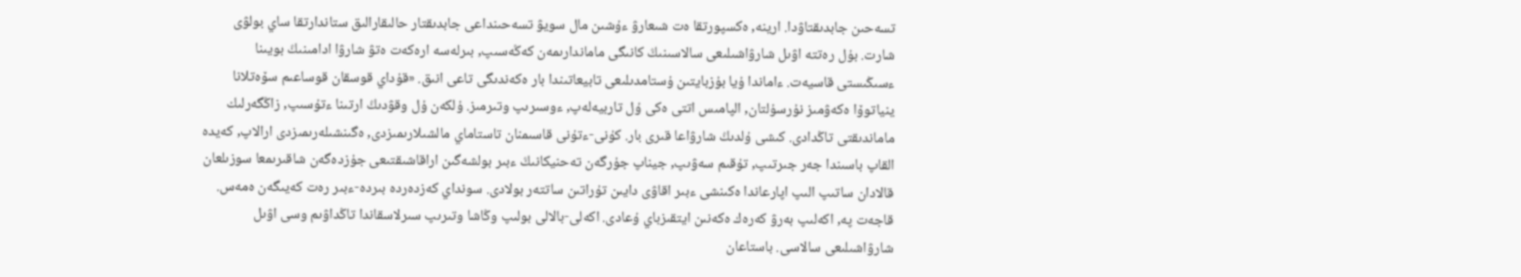تسەحىن جابدىقتاۋدا. ارينە, ەكسپورتقا ەت شىعارۋ ءۇشىن مال سويۋ تسەحىنداعى جابدىقتار حالىقارالىق ستاندارتقا ساي بولۋى شارت. بۇل رەتتە اۋىل شارۋاشىلىعى سالاسىنىڭ كانىگى ماماندارىمەن كەڭەسىپ, بىرلەسە ارەكەت ەتۋ شارۋا ادامىنىڭ بويىنا ءسىڭىستى قاسيەت. ءاماندا ۇيا بۇزبايتىن ۇستامدىلىعى تابيعاتىندا بار ەكەندىگى تاعى انىق. «قۇداي قوسقان قوساعىم سۆەتلانا ينياتوۆا ەكەۋمىز نۇرسۇلتان, الپامىس اتتى ەكى ۇل تاربيەلەپ, ءوسىرىپ وتىرمىز. ۇلكەن ۇل وقۋدىڭ ارتىنا ءتۇسىپ, زاڭگەرلىك ماماندىقتى تاڭدادى. كىشى ۇلدىڭ شارۋاعا قىرى بار. كۇنى-ءتۇنى قاسىمنان تاستاماي مالشىلارىمىزدى, ەگىنشىلەرىمىزدى ارالاپ, كەيدە القاپ باسىندا جەر جىرتىپ, تۇقىم سەۋىپ, جيناپ جۇرگەن تەحنيكانىڭ ءبىر بولشەگىن اراقاشىقتىعى جۇزدەگەن شاقىرىمعا سوزىلعان قالادان ساتىپ الىپ اپارعاندا ەكىنشى ءبىر اقاۋى دايىن تۇراتىن ساتتەر بولادى. سونداي كەزدەردە بىردە-ءبىر رەت كەيىگەن ەمەس. قاجەت پە, اكەلىپ بەرۋ كەرەك ەكەنىن ايتقىزباي ۇعادى. اكەلى-بالالى بولىپ وڭاشا وتىرىپ سىرلاسقاندا تاڭداۋىم وسى اۋىل شارۋاشىلىعى سالاسى. باستاعان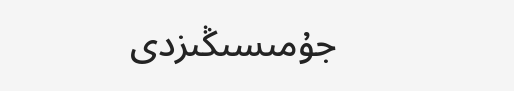جۇمىسىڭىزدى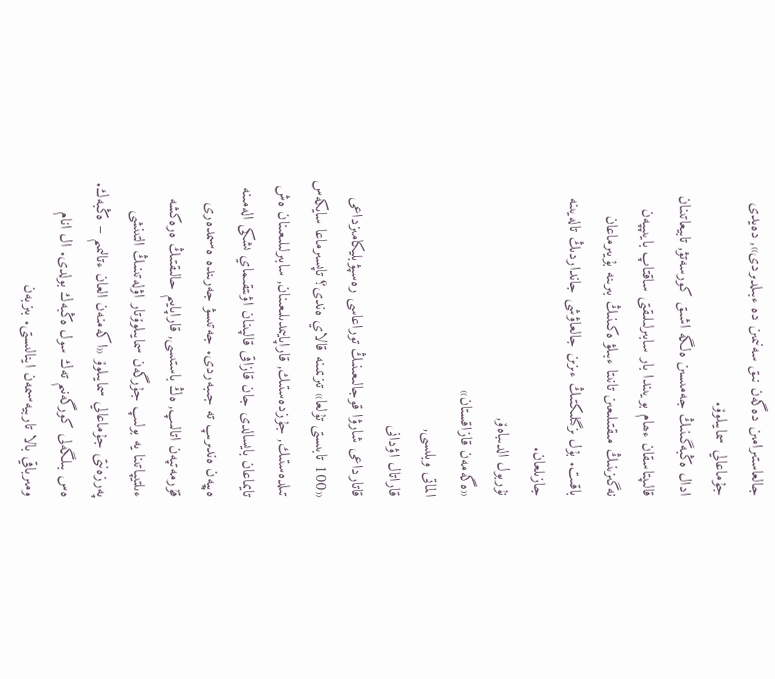جالعاستىرامىن دەگەن نىق سەنىمىن دە ءبىلدىردى», دەيدى جۇماعالي سمايىلوۆ.
ادال ەڭبەگىنىڭ جەمىسىن ەلگە اشىق كورسەتۋ, تابيعاتىنان قالىپتاسقان ءھام بويىندا بار سابىرلىلىقتى ساقتاپ بايىپپەن نەگىزىنىڭ مىقتىلىعىن تانىتا ءبىلۋ ەكىنىڭ بىرىنە بۇيىرماعان باقىت. بۇل ىزگىلىكتىڭ ءىزىن جالعاۋشى جانداردىڭ تالەيىنە جازىلعان.
نۇربول الدىباەۆ,
«ەگەمەن قازاقستان»
الماتى وبلىسى,
قاراتال اۋدانى
قاتارداعى شارۋا قوجالىعىنىڭ توراعاسى رەسپۋبليكامىزداعى «100 تابىستى تۇلعا» تىزىمىنە قالاي ەندى؟ تاپسىرماعا سايكەس تىلدەستىك, جۇزدەستىك, قاراپايىمدىلىعىنان, سابىرلىلىعىنان ەش تايماعان بايسالدى جان قازاقى قالپىنان اۋىتقىماي ىشكى الەمىنە ەپپەن ەندىرىپ تە جىبەردى. جەتىسۋ جەرىندە ەسىمدەرى قۇرمەتپەن اتالىپ, ەڭ باستىسى, قاراپايىم حالىقتىڭ ەرەكشە ءىلتيپاتىنا يە بولىپ جۇرگەن سمايىلوۆتار اۋلەتىنىڭ التىنشى پەرزەنتى جۇماعالي سمايىلوۆ «اكەمنەن العان ءتالىمىم – ەڭبەك. ەس بىلگەلى كورگەنىم تەك سول ەڭبەك بولدى. ال انام ومىرباقي بالا تاربيەسىمەن اينالىستى. بىزبەن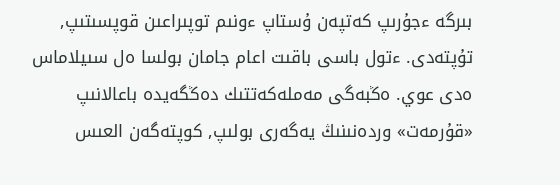بىرگە ءجۇرىپ كەتپەن ۇستاپ ءونىم توپىراعىن قوپسىتىپ, تۇپتەدى. ءتول باسى باقىت اعام جامان بولسا ەل سىيلاماس ەدى عوي. ەڭبەگى مەملەكەتتىك دەڭگەيدە باعالانىپ «قۇرمەت» وردەنىنىڭ يەگەرى بولىپ, كوپتەگەن العىس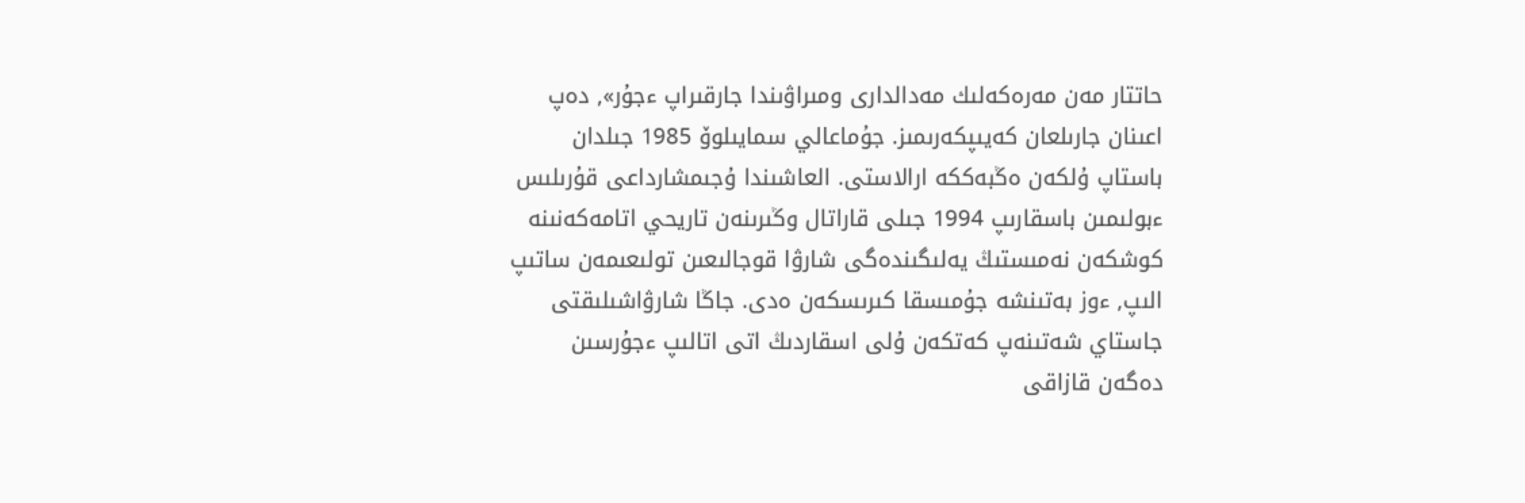حاتتار مەن مەرەكەلىك مەدالدارى ومىراۋىندا جارقىراپ ءجۇر», دەپ اعىنان جارىلعان كەيىپكەرىمىز. جۇماعالي سمايىلوۆ 1985 جىلدان باستاپ ۇلكەن ەڭبەككە ارالاستى. العاشىندا ۇجىمشارداعى قۇرىلىس ءبولىمىن باسقارىپ 1994 جىلى قاراتال وڭىرىنەن تاريحي اتامەكەنىنە كوشكەن نەمىستىڭ يەلىگىندەگى شارۋا قوجالىعىن تولىعىمەن ساتىپ الىپ, ءوز بەتىنشە جۇمىسقا كىرىسكەن ەدى. جاڭا شارۋاشىلىقتى جاستاي شەتىنەپ كەتكەن ۇلى اسقاردىڭ اتى اتالىپ ءجۇرسىن دەگەن قازاقى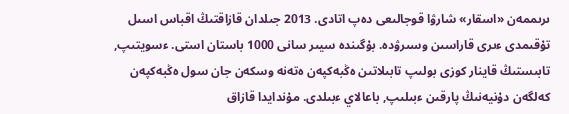ىرىممەن «اسقار» شارۋا قوجالىعى دەپ اتادى. 2013 جىلدان قازاقتىڭ اقباس اسىل تۇقىمدى ءىرى قاراسىن وسىرۋدە. بۇگىندە سيىر سانى 1000 باستان استى. ءسويتىپ, تابىستىڭ قاينار كوزى بولىپ تابىلاتىن ەڭبەكپەن ەتەنە وسكەن جان سول ەڭبەكپەن كەلگەن دۇنيەنىڭ پارقىن ءبىلىپ, باعالاي ءبىلدى. مۇندايدا قازاق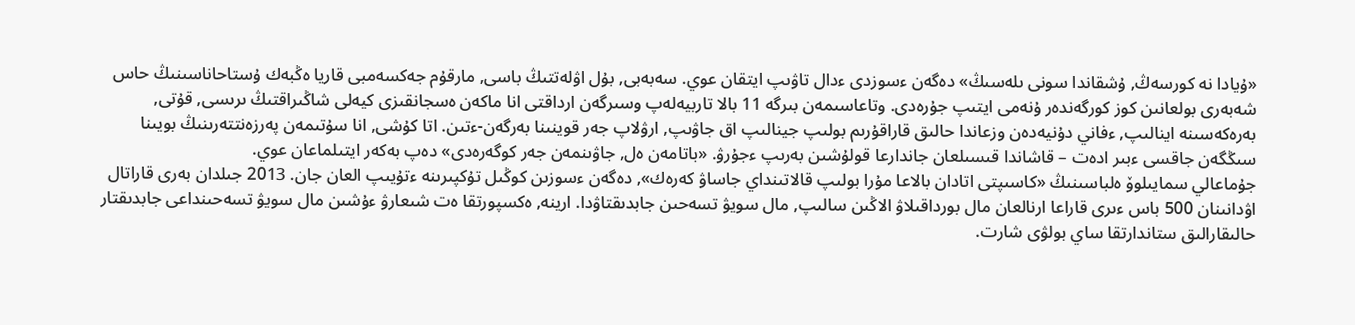«ۇيادا نە كورسەڭ, ۇشقاندا سونى ىلەسىڭ» دەگەن ءسوزدى ءدال تاۋىپ ايتقان عوي. سەبەبى, بۇل اۋلەتتىڭ باسى, مارقۇم جەكسەمبى قاريا ەڭبەك ۇستاحاناسىنىڭ حاس شەبەرى بولعانىن كوز كورگەندەر ۇنەمى ايتىپ جۇرەدى. وتاعاسىمەن بىرگە 11 بالا تاربيەلەپ وسىرگەن ارداقتى انا ماكەن ەسجانقىزى كيەلى شاڭىراقتىڭ ىرىسى, قۇتى, بەرەكەسىنە اينالىپ, ءفاني دۇنيەدەن وزعاندا حالىق قاراقۇرىم بولىپ جينالىپ اق جاۋىپ, ارۋلاپ جەر قوينىنا بەرگەن-ءتىن. اتا كۇشى, انا سۇتىمەن پەرزەنتتەرىنىڭ بويىنا سىڭگەن جاقسى ءبىر ادەت – قاشاندا قىسىلعان جاندارعا قولۇشىن بەرىپ ءجۇرۋ. «باتامەن ەل, جاۋىنمەن جەر كوگەرەدى» دەپ بەكەر ايتىلماعان عوي.
جۇماعالي سمايىلوۆ ەلباسىنىڭ «كاسىپتى اتادان بالاعا مۇرا بولىپ قالاتىنداي جاساۋ كەرەك», دەگەن ءسوزىن كوڭىل تۇكپىرىنە ءتۇيىپ العان جان. 2013 جىلدان بەرى قاراتال اۋدانىنان 500 باس ءىرى قاراعا ارنالعان مال بورداقىلاۋ الاڭىن سالىپ, مال سويۋ تسەحىن جابدىقتاۋدا. ارينە, ەكسپورتقا ەت شىعارۋ ءۇشىن مال سويۋ تسەحىنداعى جابدىقتار حالىقارالىق ستاندارتقا ساي بولۋى شارت.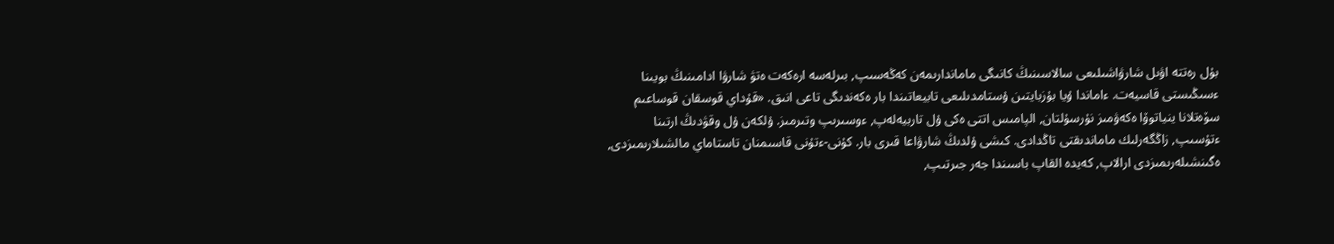بۇل رەتتە اۋىل شارۋاشىلىعى سالاسىنىڭ كانىگى ماماندارىمەن كەڭەسىپ, بىرلەسە ارەكەت ەتۋ شارۋا ادامىنىڭ بويىنا ءسىڭىستى قاسيەت. ءاماندا ۇيا بۇزبايتىن ۇستامدىلىعى تابيعاتىندا بار ەكەندىگى تاعى انىق. «قۇداي قوسقان قوساعىم سۆەتلانا ينياتوۆا ەكەۋمىز نۇرسۇلتان, الپامىس اتتى ەكى ۇل تاربيەلەپ, ءوسىرىپ وتىرمىز. ۇلكەن ۇل وقۋدىڭ ارتىنا ءتۇسىپ, زاڭگەرلىك ماماندىقتى تاڭدادى. كىشى ۇلدىڭ شارۋاعا قىرى بار. كۇنى-ءتۇنى قاسىمنان تاستاماي مالشىلارىمىزدى, ەگىنشىلەرىمىزدى ارالاپ, كەيدە القاپ باسىندا جەر جىرتىپ,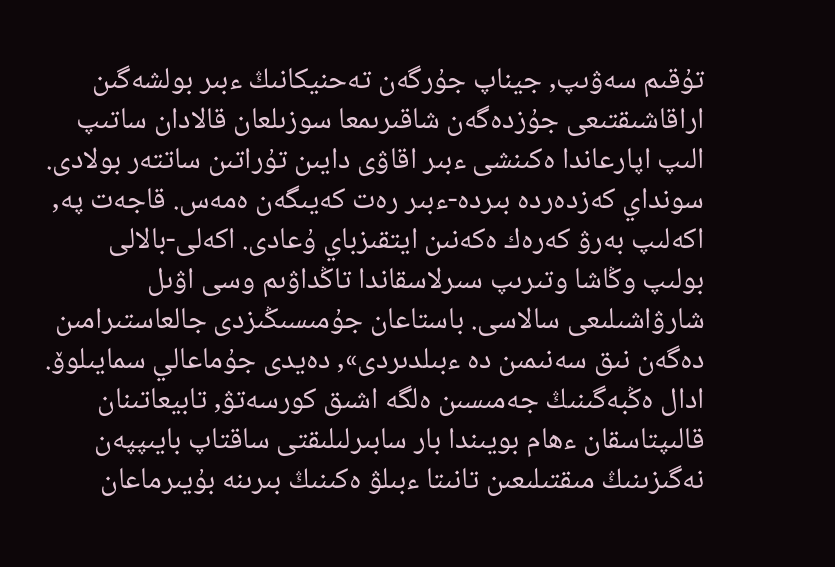تۇقىم سەۋىپ, جيناپ جۇرگەن تەحنيكانىڭ ءبىر بولشەگىن اراقاشىقتىعى جۇزدەگەن شاقىرىمعا سوزىلعان قالادان ساتىپ الىپ اپارعاندا ەكىنشى ءبىر اقاۋى دايىن تۇراتىن ساتتەر بولادى. سونداي كەزدەردە بىردە-ءبىر رەت كەيىگەن ەمەس. قاجەت پە, اكەلىپ بەرۋ كەرەك ەكەنىن ايتقىزباي ۇعادى. اكەلى-بالالى بولىپ وڭاشا وتىرىپ سىرلاسقاندا تاڭداۋىم وسى اۋىل شارۋاشىلىعى سالاسى. باستاعان جۇمىسىڭىزدى جالعاستىرامىن دەگەن نىق سەنىمىن دە ءبىلدىردى», دەيدى جۇماعالي سمايىلوۆ.
ادال ەڭبەگىنىڭ جەمىسىن ەلگە اشىق كورسەتۋ, تابيعاتىنان قالىپتاسقان ءھام بويىندا بار سابىرلىلىقتى ساقتاپ بايىپپەن نەگىزىنىڭ مىقتىلىعىن تانىتا ءبىلۋ ەكىنىڭ بىرىنە بۇيىرماعان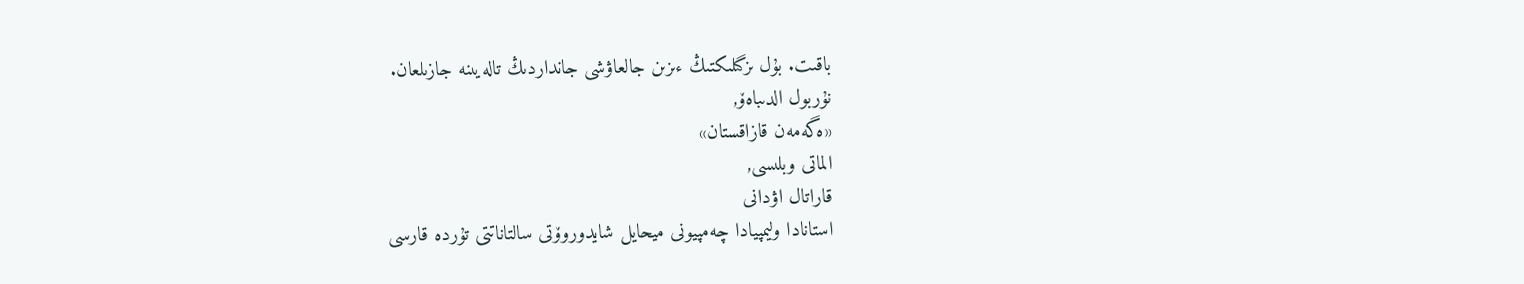باقىت. بۇل ىزگىلىكتىڭ ءىزىن جالعاۋشى جانداردىڭ تالەيىنە جازىلعان.
نۇربول الدىباەۆ,
«ەگەمەن قازاقستان»
الماتى وبلىسى,
قاراتال اۋدانى
استانادا وليمپيادا چەمپيونى ميحايل شايدوروۆتى سالتاناتتى تۇردە قارسى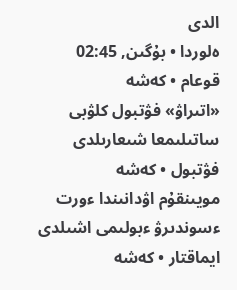الدى
ەلوردا • بۇگىن, 02:45
قوعام • كەشە
«اتىراۋ» فۋتبول كلۋبى ساتىلىمعا شىعارىلدى
فۋتبول • كەشە
مويىنقۇم اۋدانىندا ءورت ءسوندىرۋ ءبولىمى اشىلدى
ايماقتار • كەشە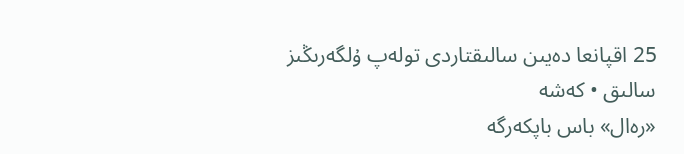25 اقپانعا دەيىن سالىقتاردى تولەپ ۇلگەرىڭىز
سالىق • كەشە
«رەال» باس باپكەرگە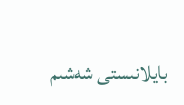بايلانىستى شەشىم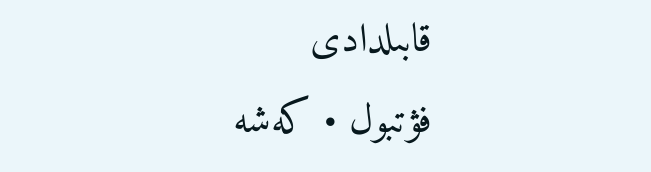قابىلدادى
فۋتبول • كەشە